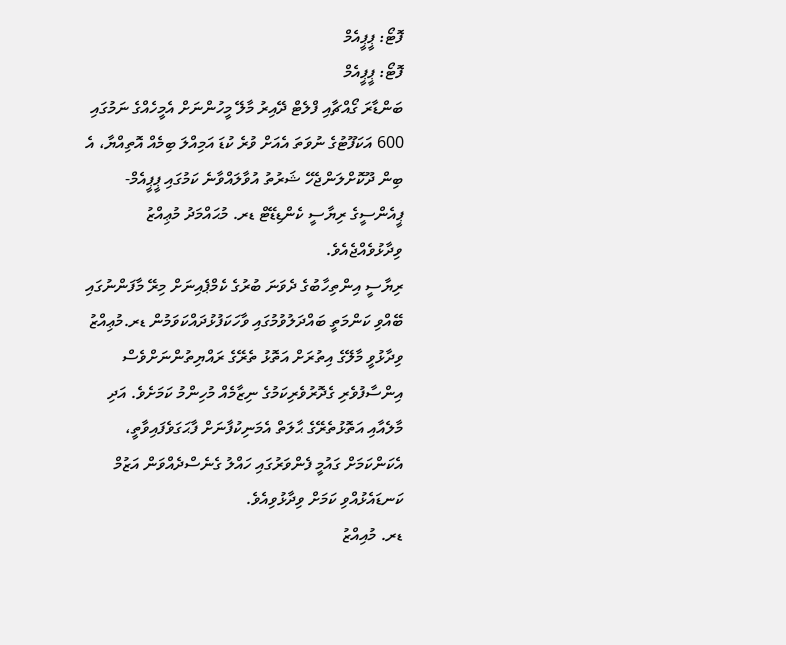ފޮޓޯ: ޕީޕީއެމް
ފޮޓޯ: ޕީޕީއެމް
ބަންޑާރަ ގޯއްޗާއި ފްލެޓް ދޭއިރު މާލޭ މީހުންނަށް އެމީހެއްގެ ނަމުގައި 600 އަކަފޫޓުގެ ނުވަތަ އެއަށް ވުރެ ކުޑަ އަމިއްލަ ބިމެއް އޮތިއްޔާ، އެ ބިން ދޫކޮށްލަންޖެހޭ ޝަރުތު އުވާލައްވާނެ ކަމުގައި ޕީޕީއެމް-ޕީއެންސީގެ ރިޔާސީ ކެންޑިޑޭޓް ޑރ. މުޙައްމަދު މުޢިއްޒު ވިދާޅުވެއްޖެއެވެ.
ރިޔާސީ އިންތިހާބުގެ ދެވަނަ ބުރުގެ ކެމްޕެއިނަށް މިރޭ މާފަންނުގައި ބޭއްވި ކަންމަތީ ބައްދަލުވުމުގައި ވާހަކަފުޅުދައްކަވަމުން ޑރ.މުޢިއްޒު ވިދާޅުވީ މާލޭގެ އިތުރަށް އަތޮޅު ތެރޭގެ ރައްޔިތުންނަށްވެސް އިންސާފުވެރި ގެދޮރުވެރިކަމުގެ ނިޒާމެއް މުހިންމު ކަމަށެވެ. އަދި މާލެއާއި އަތޮޅުތެރޭގެ ޙާލަތް އެމަނިކުފާނަށް ފާޙަގަވެފައިވާތީ، އެކަންކަމަށް ގައުމީ ފެންވަރުގައި ހައްލު ގެނެސްދެއްވަން އަޒުމް ކަނޑައެޅުއްވި ކަމަށް ވިދާޅުވިއެވެ.
ޑރ. މުއިއްޒު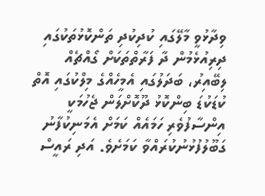ވިދާޅުވީ މާލޭގައި ކުދިކުދި ތަންކޮޅުތަކުގައި ދިރިއުޅެމުން ދާ ފަރާތްތަކަށް ގޯއްޗެއް ލިބޭއިރު، ބަދަލުގައި އެމީހެއްގެ މިލްކުގައި އޮތް ކުޑަކުޑަ ބިންކޮޅު ދޫކޮށްލަން ޖެހުމަކީ އިންސާފުވެރި ހަމައެއް ކަމަށް އެމަނިކުފާނު ގަބޫލުފުޅުނުކުރައްވާ ކަމަށެވެ. އަދި ރައީސް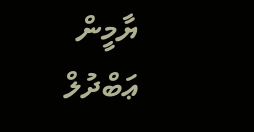ޔާމީން ޢަބްދުލް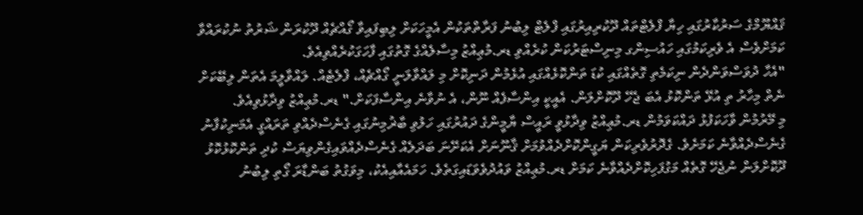ޤައްޔޫމްގެ ސަރުކާރުގައި ހިޔާ ފްލެޓްތައް ދޫކުރިއިރުގައި ފްލެޓް ލިބުނު ފަރާތްތަކުން އެމީހަކަށް ލިބިފައިވާ ގޯއްޗެއް ދޫކުރަން ޝަރުތު ނުކުރައްވާ ކަމަށްވެސް އެ ވެރިކަމުގައި ހައުސިންގ މިނިސްޓަރުކަން ކުރެއްވި ޑރ.މުޢިއްޒު މިސާލެއްގެ ގޮތުގައި ފާހަގަކުރެއްވިއެވެ.
"އެހާ ދުވަސްވަންދެން ނިކަމެތި ގޮތެއްގައި ކުޑަ ތަންކޮޅެއްގައި އުޅެމުން ދަނިކޮށް މި ލައްވާލަނީ ގޯއްޗެއް، ފްލެޓެއް. ލައްވާލީމަ އެތަން ލިބޭކަށް ނެތް މިހާރު ތި އުޅޭ ތަންކޮޅު އެބަ ޖެހޭ ދޫކޮށްލަން. އެއީކީ އިންސާފެއް ނޫން، އެ ނުވާނެ އިންސާފަކަށް." ޑރ.މުޢިއްޒު ވިދާޅުވިއެވެ.
މި މޭރުމުން ވާހަކަފުޅު ދައްކަވަމުން ޑރ.މުޢިއްޒު ވިދާޅުވީ ރައީސް ޔާމީންގެ ދައުރުގައި ހަލުވި ބާޜުމިނުގައި ގެނެސްދެއްވި ތަރައްގީ އެމަނިކުފާނު ގެނެސްދެއްވާނެ ކަމަށެވެ. ގެދޮރުވެރިކަން ޔަގީންކޮށްދެއްވުމަށް ޤާނޫނަށް އެކަށޭނަ ބަދަލެއް ގެނެސްދެއްވައިގެންވިޔަސް ކުދި ތަންކޮޅުކޮޅު ދޫކޮށްލަން ނުޖެހޭ ގޮތެއް މަގުފަހިކޮށްދެއްވާނެ ކަމަށް ޑރ.މުޢިއްޒު ވައުދުވެވަޑައިގަތެވެ. ހަމައެއާއިއެކު، މިވަގުތު ބަންޑާރަ ގޯތި ލިބުނު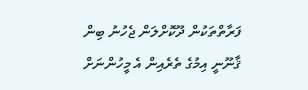ފަރާތްތަކުން ދޫކޮށްލަން ޖެހުނު ބިން ޤާނޫނީ އިމުގެ ތެރެއިން އެ މީހުންނަށް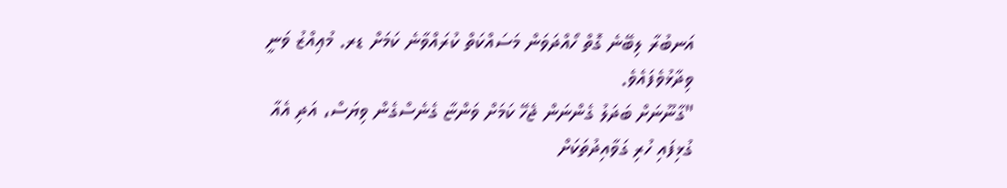އަނބުރާ ލިބޭނެ ގޮތް ހޯއްދަވަން މަސައްކަތް ކުރައްވާނެ ކަމަށް ޑރ. މުޢިއްޒު ވަނީ ވިދާޅުވެފައެވެ.
"ގާނޫނަށް ބަދަލު ގެންނަން ޖެހޭ ކަމަށް ވަންޏާ ގެނެސްގެން ވިޔަސް، އަދި އެއާ ގުޅިފައި ހުރި ގަވާއިދުތަކަށް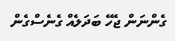ގެންނަން ޖެހޭ ބަދަލެއް ގެނެސްގެން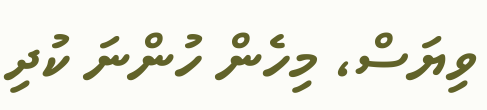ވިޔަސް، މިހެން ހުންނަ ކުދި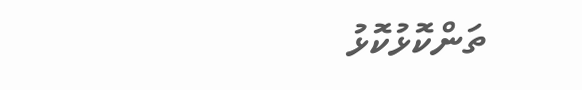ތަންކޮޅުކޮޅު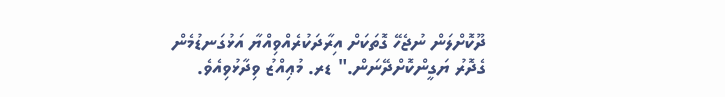ދޫކޮށްލަން ނުޖެހޭ ގޮތަކަށް އިރާދަކުރެއްވިއްޔާ އަޅުގަނޑުމެން ގެދޮރު ޔަގީންކޮށްދޭނަން." ޑރ. މުޢިއްޒު ވިދާޅުވިއެވެ.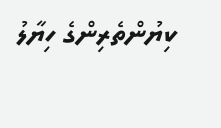ކިޔުންތެރިންގެ ހިޔާލު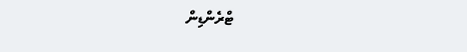ޓްރެންޑިން